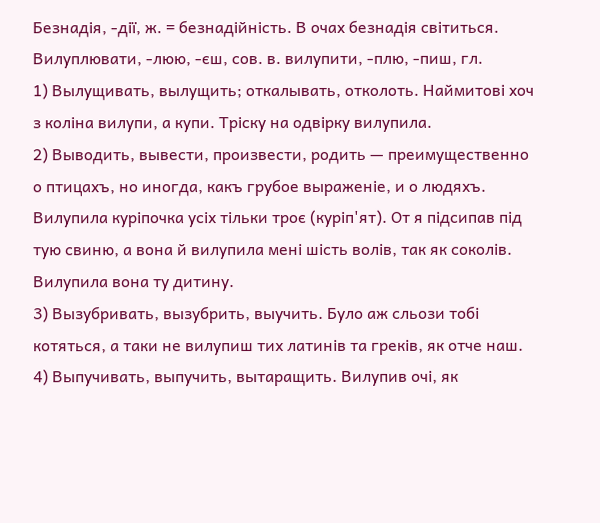Безнадія, -дії, ж. = безнадійність. В очах безнадія світиться.
Вилуплювати, -люю, -єш, сов. в. вилупити, -плю, -пиш, гл.
1) Вылущивать, вылущить; откалывать, отколоть. Наймитові хоч з коліна вилупи, а купи. Тріску на одвірку вилупила.
2) Выводить, вывести, произвести, родить — преимущественно о птицахъ, но иногда, какъ грубое выраженіе, и о людяхъ. Вилупила куріпочка усіх тільки троє (куріп'ят). От я підсипав під тую свиню, а вона й вилупила мені шість волів, так як соколів. Вилупила вона ту дитину.
3) Вызубривать, вызубрить, выучить. Було аж сльози тобі котяться, а таки не вилупиш тих латинів та греків, як отче наш.
4) Выпучивать, выпучить, вытаращить. Вилупив очі, як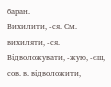баран.
Вихилити, -ся. Cм. вихиляти, -ся.
Відволожувати, -жую, -єш, сов. в. відволожити,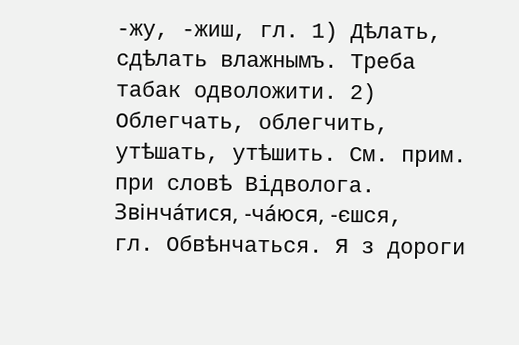-жу, -жиш, гл. 1) Дѣлать, сдѣлать влажнымъ. Треба табак одволожити. 2) Облегчать, облегчить, утѣшать, утѣшить. Cм. прим. при словѣ Відволога.
Звінча́тися, -ча́юся, -єшся, гл. Обвѣнчаться. Я з дороги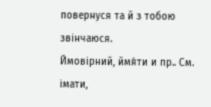повернуся та й з тобою звінчаюся.
Ймовірний, ймя́ти и пр.. Cм. імати,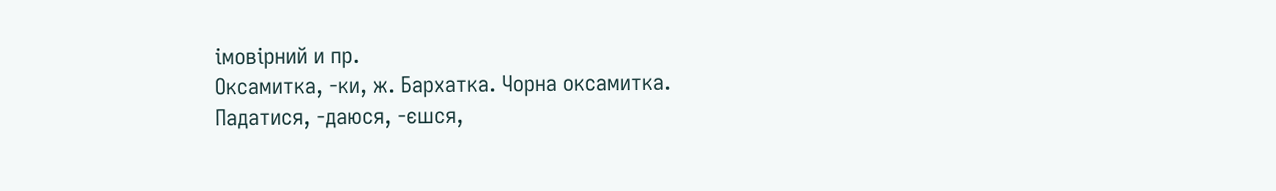імовірний и пр.
Оксамитка, -ки, ж. Бархатка. Чорна оксамитка.
Падатися, -даюся, -єшся,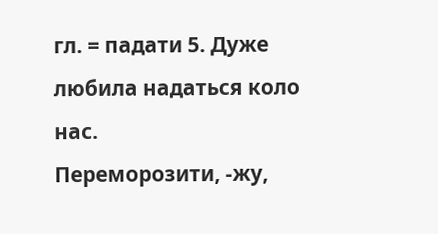гл. = падати 5. Дуже любила надаться коло нас.
Переморозити, -жу,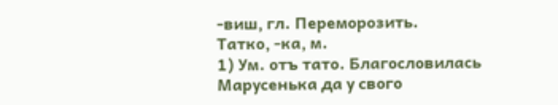-виш, гл. Переморозить.
Татко, -ка, м.
1) Ум. отъ тато. Благословилась Марусенька да у свого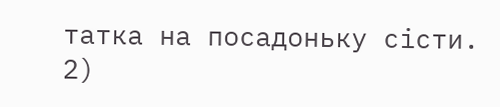татка на посадоньку сісти.
2)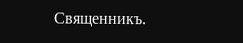Священникъ.